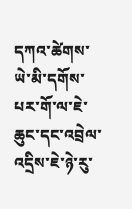དཀའ་ཚེགས་ཡེ་མི་དགོས་པར་གོ་ལ་ཇེ་ཆུང་དང་འབྲེལ་འདྲིས་ཇེ་ཉེ་རུ་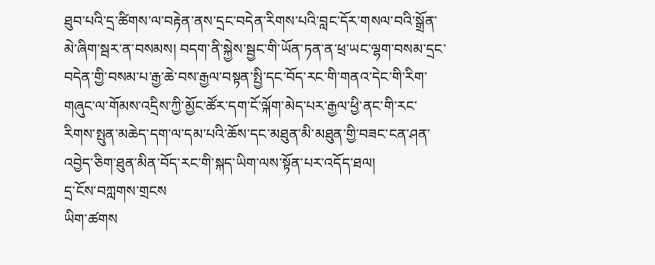ཐུབ་པའི་དྲ་ཚིགས་ལ་བརྟེན་ནས་དྲང་བདེན་རིགས་པའི་བླང་དོར་གསལ་བའི་སྒྲོན་མེ་ཞིག་སྦར་ན་བསམས། བདག་ནི་སྐྱེས་སྦྱང་གི་ཡོན་ཏན་ན་ཕྲ་ཡང་ལྷག་བསམ་དྲང་བདེན་གྱི་བསམ་པ་རྒྱ་ཆེ་བས་རྒྱལ་བསྟན་སྤྱི་དང་བོད་རང་གི་གནའ་དེང་གི་རིག་གཞུང་ལ་གོམས་འདྲིས་ཀྱི་མྱོང་ཚོར་དག་ངོ་ལྐོག་མེད་པར་རྒྱལ་ཕྱི་ནང་གི་རང་རིགས་སྤུན་མཆེད་དག་ལ་དམ་པའི་ཆོས་དང་མཐུན་མི་མཐུན་གྱི་བཟང་ངན་ཤན་འབྱེད་ཅིག་ཐུན་མིན་བོད་རང་གི་སྐད་ཡིག་ལས་སྟོན་པར་འདོད་ཐལ།
དྲ་ངོས་བཀླགས་གྲངས
ཡིག་ཚགས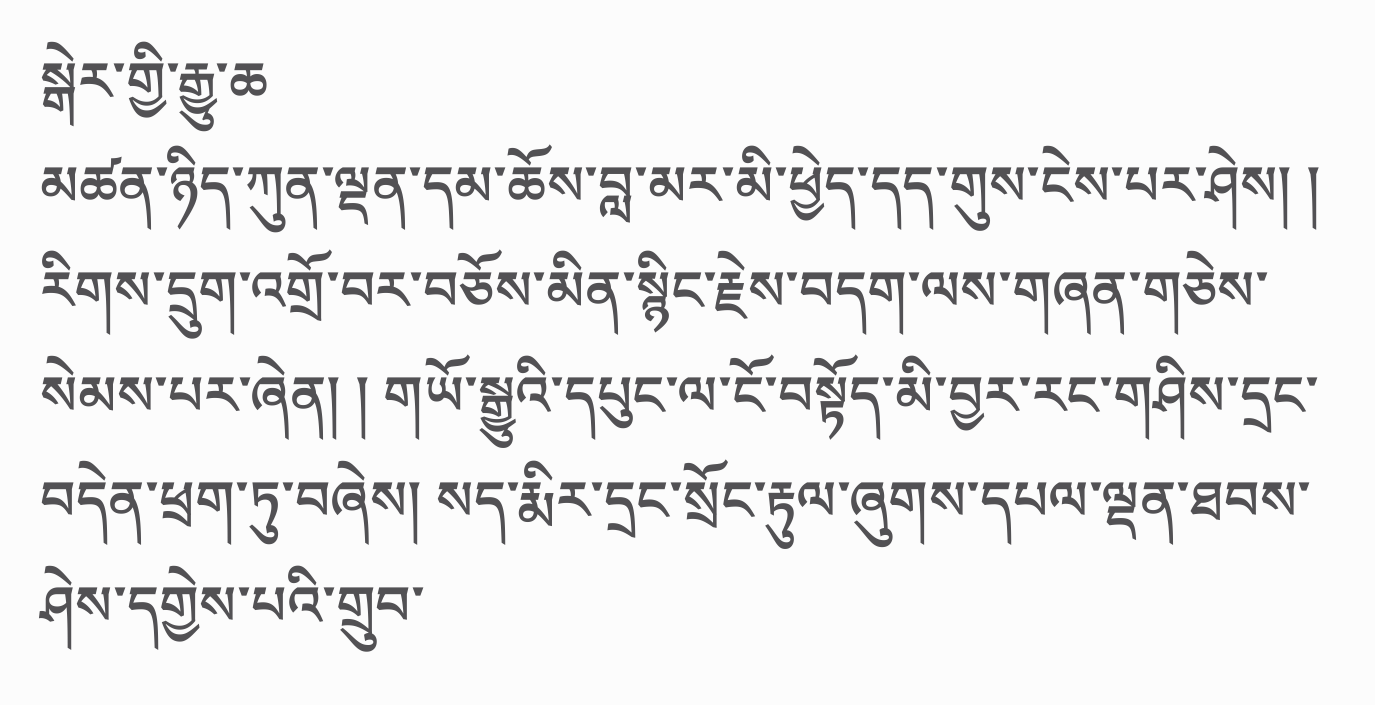སྒེར་གྱི་རྒྱུ་ཆ
མཚན་ཉིད་ཀུན་ལྡན་དམ་ཆོས་བླ་མར་མི་ཕྱེད་དད་གུས་ངེས་པར་ཤེས། ། རིགས་དྲུག་འགྲོ་བར་བཅོས་མིན་སྙིང་རྗེས་བདག་ལས་གཞན་གཅེས་སེམས་པར་ཞེན། ། གཡོ་སྒྱུའི་དཔུང་ལ་ངོ་བསྟོད་མི་བྱར་རང་གཤིས་དྲང་བདེན་ཕྲག་ཏུ་བཞེས། སད་རྨིར་དྲང་སྲོང་རྟུལ་ཞུགས་དཔལ་ལྡན་ཐབས་ཤེས་དགྱེས་པའི་གྲུབ་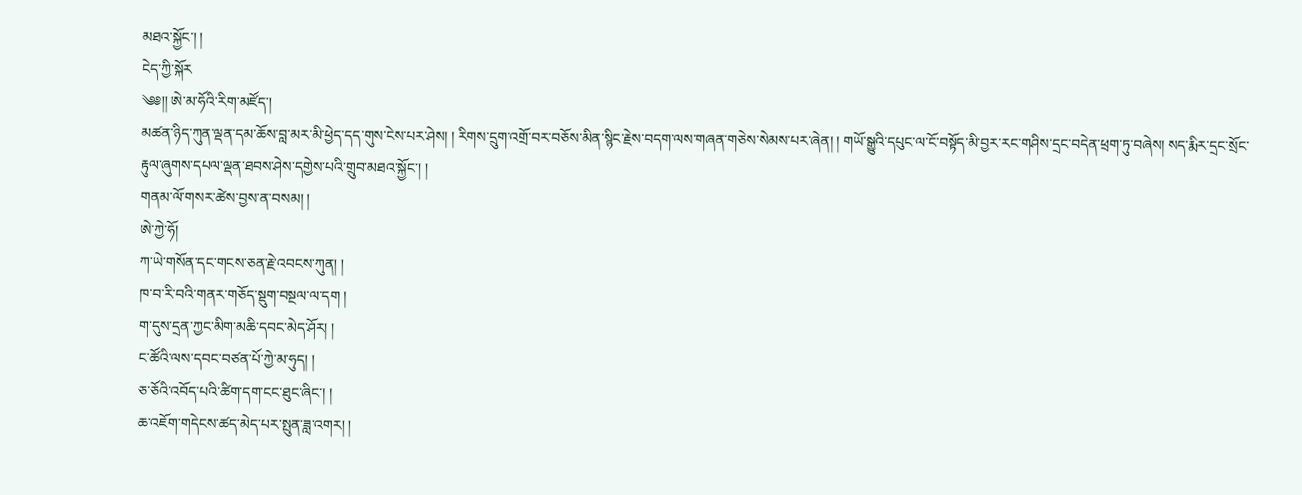མཐའ་སྐྱོང་། །
ངེད་ཀྱི་སྐོར
༄༅།། ཨེ་མ་ཧོའི་རིག་མཛོད་།
མཚན་ཉིད་ཀུན་ལྡན་དམ་ཆོས་བླ་མར་མི་ཕྱེད་དད་གུས་ངེས་པར་ཤེས། ། རིགས་དྲུག་འགྲོ་བར་བཅོས་མིན་སྙིང་རྗེས་བདག་ལས་གཞན་གཅེས་སེམས་པར་ཞེན། ། གཡོ་སྒྱུའི་དཔུང་ལ་ངོ་བསྟོད་མི་བྱར་རང་གཤིས་དྲང་བདེན་ཕྲག་ཏུ་བཞེས། སད་རྨིར་དྲང་སྲོང་རྟུལ་ཞུགས་དཔལ་ལྡན་ཐབས་ཤེས་དགྱེས་པའི་གྲུབ་མཐའ་སྐྱོང་། །
གནམ་ལོ་གསར་ཚེས་བྱས་ན་བསམ། །
ཨེ་ཀྱེ་ཧོ།
ཀ་ཡེ་གསོན་དང་གངས་ཅན་རྗེ་འབངས་ཀུན། །
ཁ་བ་རི་བའི་གནར་གཅོད་སྡུག་བསྔལ་ལ་དག །
ག་དུས་དྲན་ཀྱང་མིག་མཆི་དབང་མེད་ཤོར། །
ང་ཚོའི་ལས་དབང་བཙན་པོ་ཀྱེ་མ་ཧུད། །
ཅ་ཅོའི་འབོད་པའི་ཚིག་དག་ངང་ཐུང་ཞིང་། །
ཆ་འཇོག་གདེངས་ཚད་མེད་པར་སྤུན་ཟླ་འགར། །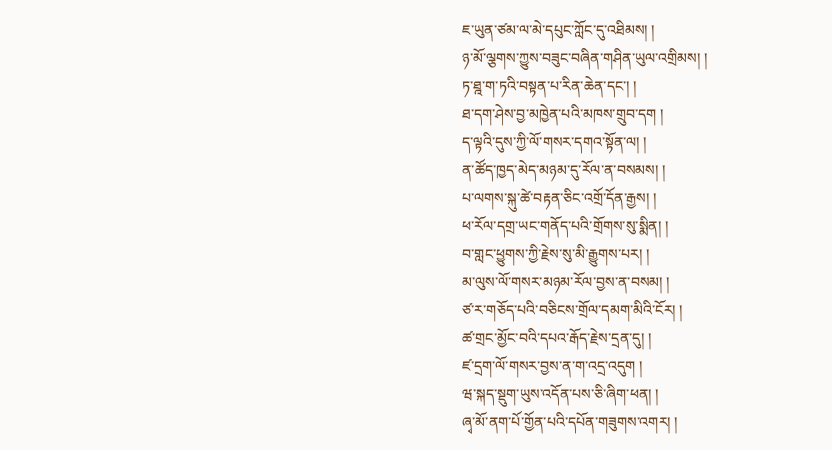ཇ་ཡུན་ཙམ་ལ་མེ་དཔུང་ཀློང་དུ་འཐིམས། །
ཉ་མོ་ལྕགས་ཀྱུས་བཟུང་བཞིན་གཤིན་ཡུལ་འགྲིམས། །
ཏ་ཐྰ་ག་ཏའི་བསྟན་པ་རིན་ཆེན་དང་། །
ཐ་དག་ཤེས་བྱ་མཁྱེན་པའི་མཁས་གྲུབ་དག །
ད་ལྟའི་དུས་ཀྱི་ལོ་གསར་དགའ་སྟོན་ལ། །
ན་ཚོད་ཁྱད་མེད་མཉམ་དུ་རོལ་ན་བསམས། །
པ་ལགས་སྐུ་ཚེ་བརྟན་ཅིང་འགྲོ་དོན་རྒྱས། །
ཕ་རོལ་དགྲ་ཡང་གནོད་པའི་གྲོགས་སུ་སྨིན། །
བ་གླང་ཕྱུགས་ཀྱི་རྗེས་སུ་མི་རྒྱུགས་པར། །
མ་ལུས་ལོ་གསར་མཉམ་རོལ་བྱས་ན་བསམ། །
ཙ་ར་གཅོད་པའི་བཅིངས་གྲོལ་དམག་མིའི་ངོར། །
ཚ་གྲང་མྱོང་བའི་དཔའ་རྒོད་རྗེས་དྲན་དུ། །
ཛ་དྲག་ལོ་གསར་བྱས་ན་ག་འདྲ་འདུག །
ཝ་སྐད་སྡུག་ཡུས་འདོན་པས་ཅི་ཞིག་ཕན། །
ཞྭ་མོ་ནག་པོ་གྱོན་པའི་དཔོན་གཟུགས་འགར། །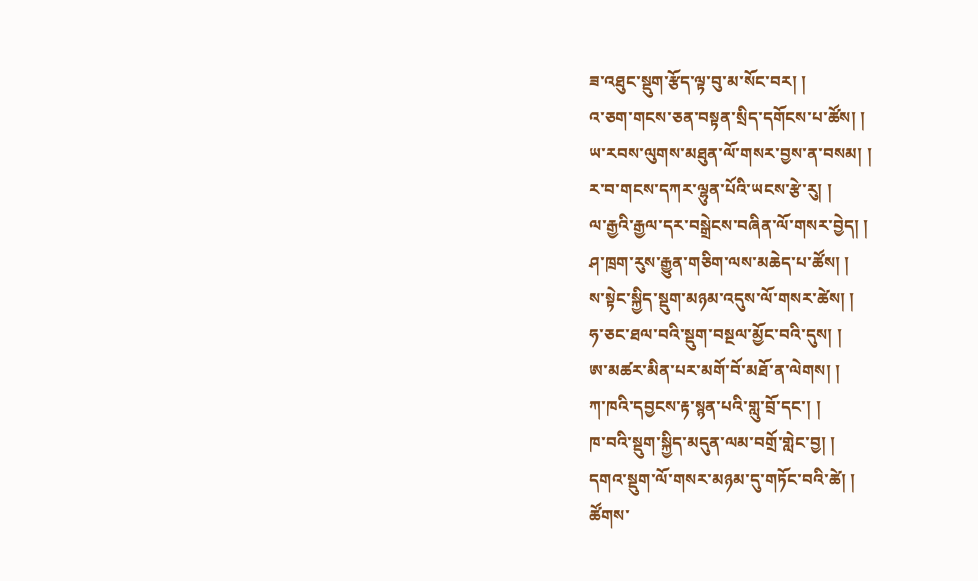ཟ་འཐུང་སྡུག་རྩོད་ལྟ་བུ་མ་སོང་བར། །
འ་ཅག་གངས་ཅན་བསྟན་སྲིད་དགོངས་པ་ཚོས། །
ཡ་རབས་ལུགས་མཐུན་ལོ་གསར་བྱས་ན་བསམ། །
ར་བ་གངས་དཀར་ལྷུན་པོའི་ཡངས་རྩེ་རུ། །
ལ་རྒྱའི་རྒྱལ་དར་བསྒྲེངས་བཞིན་ལོ་གསར་བྱེད། །
ཤ་ཁྲག་རུས་རྒྱུན་གཅིག་ལས་མཆེད་པ་ཚོས། །
ས་སྟེང་སྐྱིད་སྡུག་མཉམ་འདུས་ལོ་གསར་ཚེས། །
ཧ་ཅང་ཐལ་བའི་སྡུག་བསྔལ་མྱོང་བའི་དུས། །
ཨ་མཚར་མིན་པར་མགོ་བོ་མཐོ་ན་ལེགས། །
ཀ་ཁའི་དབྱངས་རྟ་སྙན་པའི་གླུ་བྲོ་དང་། །
ཁ་བའི་སྡུག་སྐྱིད་མདུན་ལམ་བགྲོ་གླེང་བྱ། །
དགའ་སྡུག་ལོ་གསར་མཉམ་དུ་གཏོང་བའི་ཚེ། །
ཚོགས་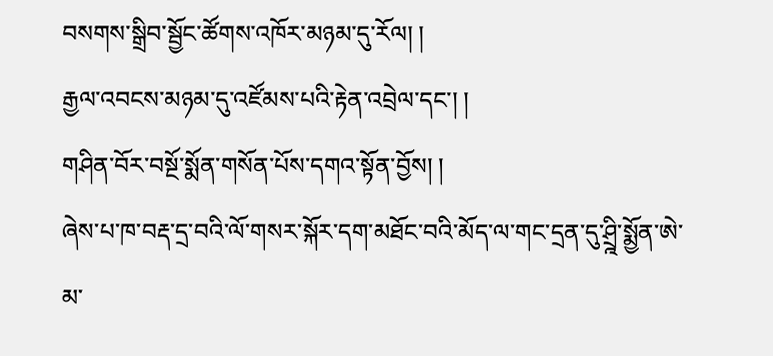བསགས་སྒྲིབ་སྦྱོང་ཚོགས་འཁོར་མཉམ་དུ་རོལ། །
རྒྱལ་འབངས་མཉམ་དུ་འཛོམས་པའི་རྟེན་འབྲེལ་དང་། །
གཤིན་བོར་བསྔོ་སྨོན་གསོན་པོས་དགའ་སྟོན་བྱོས། །
ཞེས་པ་ཁ་བརྡ་དྲ་བའི་ལོ་གསར་སྐོར་དག་མཐོང་བའི་མོད་ལ་གང་དྲན་དུ་ཤྲྰི་སྨྱོན་ཨེ་མ་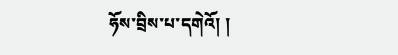ཧོས་བྲིས་པ་དགེའོ། །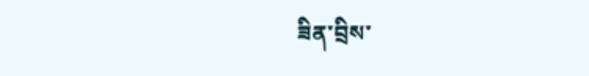ཟིན་བྲིས་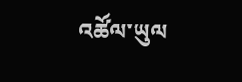འཚོལ་ཡུལ